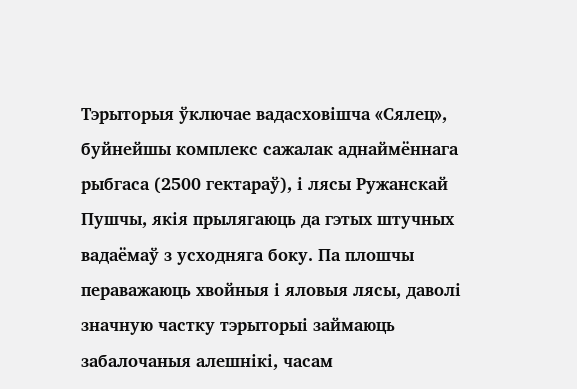Тэрыторыя ўключае вадасховішча «Сялец», буйнейшы комплекс сажалак аднаймённага рыбгаса (2500 гектараў), і лясы Ружанскай Пушчы, якія прылягаюць да гэтых штучных вадаёмаў з усходняга боку. Па плошчы пераважаюць хвойныя і яловыя лясы, даволі значную частку тэрыторыі займаюць забалочаныя алешнікі, часам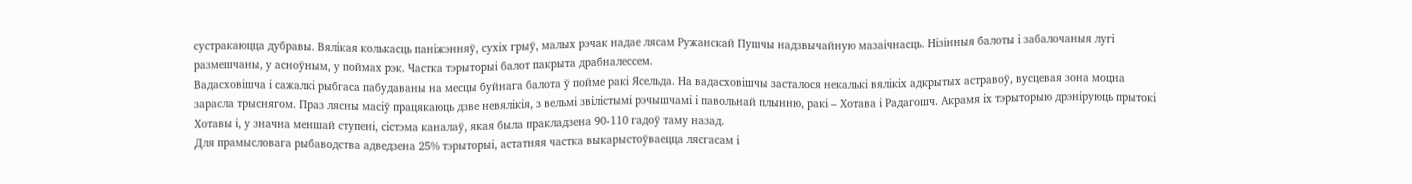сустракаюцца дубравы. Вялікая колькасць паніжэнняў, сухіх грыў, малых рэчак надае лясам Ружанскай Пушчы надзвычайную мазаічнасць. Нізінныя балоты і забалочаныя лугі размешчаны, у асноўным, у поймах рэк. Частка тэрыторыі балот пакрыта драбналессем.
Вадасховішча і сажалкі рыбгаса пабудаваны на месцы буйнага балота ў пойме ракі Ясельда. На вадасховішчы засталося некалькі вялікіх адкрытых астравоў, вусцевая зона моцна зарасла трыснягом. Праз лясны масіў працякаюць дзве невялікія, з вельмі звілістымі рэчышчамі і павольнай плынню, ракі – Хотава і Радагошч. Акрамя іх тэрыторыю дрэніруюць прытокі Хотавы і, у значна меншай ступені, сістэма каналаў, якая была пракладзена 90-110 гадоў таму назад.
Для прамысловага рыбаводства адведзена 25% тэрыторыі, астатняя частка выкарыстоўваецца лясгасам і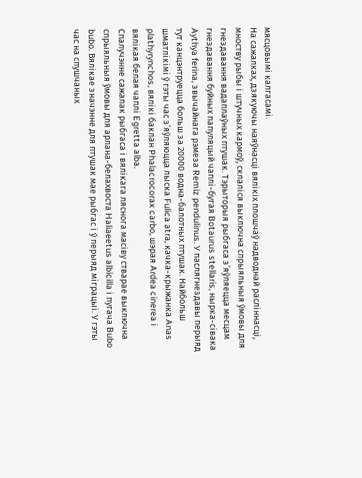мясцовымі калгасамі.
На сажалках, дзякуючы наяўнасці вялікіх плошчаў надводнай расліннасці, мноству рыбы і штучных кармоў, склаліся выключна спрыяльныя ўмовы для гнездавання вадаплаўных птушак. Тэрыторыя рыбгаса з’яўляецца месцам гнездавання буйных папуляцый чаплі-бугая Botaurus stellaris, нырка-сівака Aythya ferina, звычайнага рэмеза Remiz pendulinus. У паслягнездавы перыяд тут канцэнтруецца больш за 20000 водна-балотных птушак. Найбольш шматлікімі ў гэты час з’яўляюцца лыска Fulica atra, качка-крыжанка Anas plathyrynchos, вялікі баклан Phalacrocorax carbo, шэрая Ardea cinerea і вялікая белая чаплі Egretta alba.
Спалучэнне сажалак рыбгаса і вялікага ляснога масіву стварае выключна спрыяльныя ўмовы для арлана-белахвоста Haliaeetus albicilla і пугача Bubo bubo. Вялікае значэнне для птушак мае рыбгас і ў перыяд міграцыі. У гэты час на спушчаных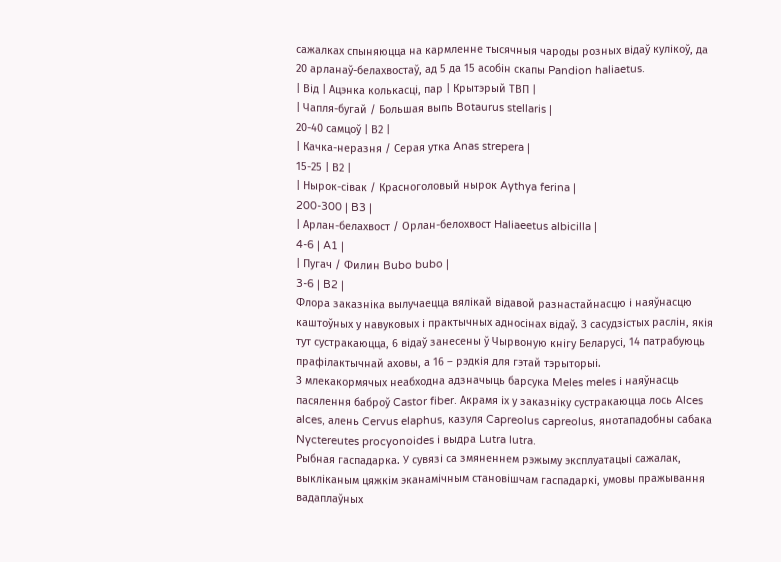сажалках спыняюцца на кармленне тысячныя чароды розных відаў кулікоў, да 20 арланаў-белахвостаў, ад 5 да 15 асобін скапы Pandion haliaetus.
| Від | Ацэнка колькасці, пар | Крытэрый ТВП |
| Чапля-бугай / Большая выпь Botaurus stellaris |
20-40 самцоў | В2 |
| Качка-неразня / Серая утка Anas strepera |
15-25 | В2 |
| Нырок-сівак / Красноголовый нырок Aythya ferina |
200-300 | B3 |
| Арлан-белахвост / Орлан-белохвост Haliaeetus albicilla |
4-6 | A1 |
| Пугач / Филин Bubo bubo |
3-6 | B2 |
Флора заказніка вылучаецца вялікай відавой разнастайнасцю і наяўнасцю каштоўных у навуковых і практычных адносінах відаў. З сасудзістых раслін, якія тут сустракаюцца, 6 відаў занесены ў Чырвоную кнігу Беларусі, 14 патрабуюць прафілактычнай аховы, а 16 – рэдкія для гэтай тэрыторыі.
З млекакормячых неабходна адзначыць барсука Meles meles і наяўнасць пасялення баброў Castor fiber. Акрамя іх у заказніку сустракаюцца лось Alces alces, алень Cervus elaphus, казуля Capreolus capreolus, янотападобны сабака Nyctereutes procyonoides і выдра Lutra lutra.
Рыбная гаспадарка. У сувязі са змяненнем рэжыму эксплуатацыі сажалак, выкліканым цяжкім эканамічным становішчам гаспадаркі, умовы пражывання вадаплаўных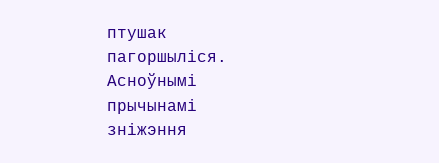птушак пагоршыліся.
Асноўнымі прычынамі зніжэння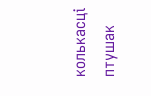колькасці птушак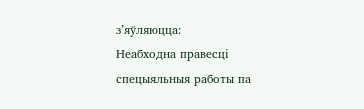з’яўляюцца:
Неабходна правесці спецыяльныя работы па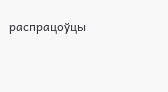распрацоўцы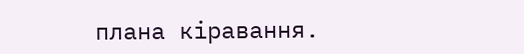плана кіравання.